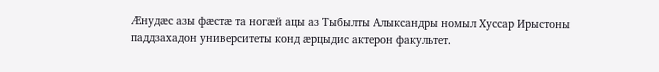Æнудæс азы фæстæ та ногæй ацы аз Тыбылты Алыксандры номыл Хуссар Ирыстоны паддзахадон университеты конд æрцыдис актерон факультет.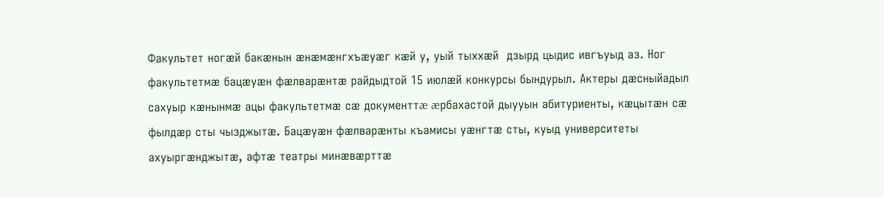Факультет ногæй бакæнын æнæмæнгхъæуæг кæй у, уый тыххæй  дзырд цыдис ивгъуыд аз. Ног факультетмæ бацæуæн фæлварæнтæ райдыдтой 15 июлæй конкурсы бындурыл. Актеры дæсныйадыл сахуыр кæнынмæ ацы факультетмæ сæ документтæ æрбахастой дыууын абитуриенты, кæцытæн сæ фылдæр сты чызджытæ. Бацæуæн фæлварæнты къамисы уæнгтæ сты, куыд университеты ахуыргæнджытæ, афтæ театры минæвæрттæ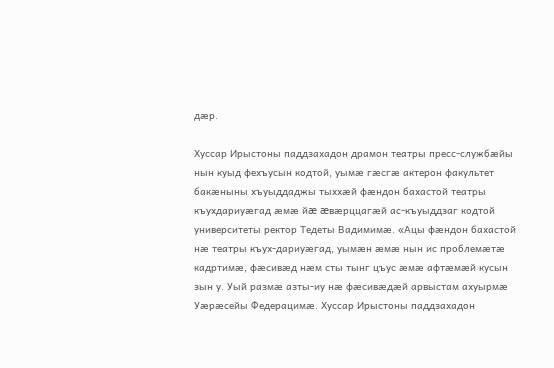дæр.

Хуссар Ирыстоны паддзахадон драмон театры пресс-службæйы нын куыд фехъусын кодтой, уымæ гæсгæ актерон факультет бакæныны хъуыддаджы тыххæй фæндон бахастой театры къухдариуæгад æмæ йæ æвæрццагæй ас-къуыддзаг кодтой университеты ректор Тедеты Вадимимæ. «Ацы фæндон бахастой нæ театры къух-дариуæгад, уымæн æмæ нын ис проблемæтæ кадртимæ, фæсивæд нæм сты тынг цъус æмæ афтæмæй кусын зын у. Уый размæ азты-иу нæ фæсивæдæй арвыстам ахуырмæ Уæрæсейы Федерацимæ. Хуссар Ирыстоны паддзахадон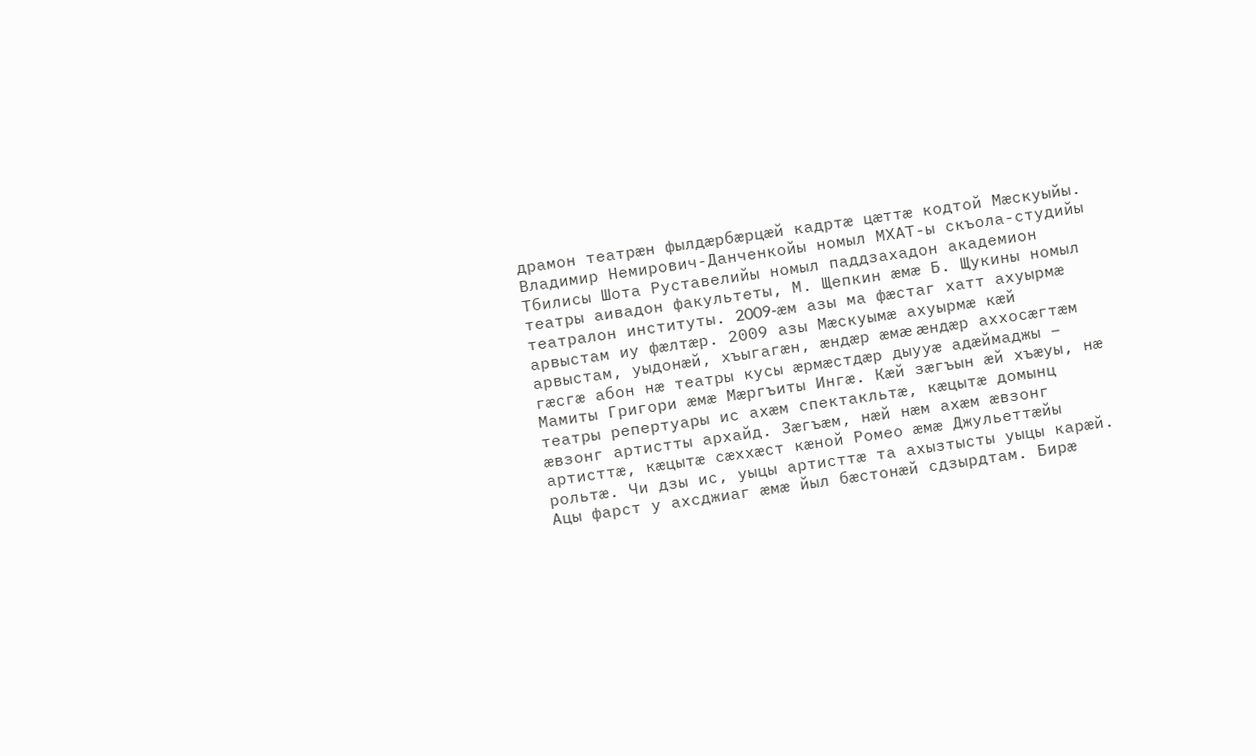драмон театрæн фылдæрбæрцæй кадртæ цæттæ кодтой Мæскуыйы. Владимир Немирович-Данченкойы номыл МХАТ-ы скъола-студийы Тбилисы Шота Руставелийы номыл паддзахадон академион театры аивадон факультеты, М. Щепкин æмæ Б. Щукины номыл театралон институты. 2009-æм азы ма фæстаг хатт ахуырмæ арвыстам иу фæлтæр. 2009 азы Мæскуымæ ахуырмæ кæй арвыстам, уыдонæй, хъыгагæн, æндæр æмæ æндæр аххосæгтæм гæсгæ абон нæ театры кусы æрмæстдæр дыууæ адæймаджы – Мамиты Григори æмæ Мæргъиты Ингæ. Кæй зæгъын æй хъæуы, нæ театры репертуары ис ахæм спектакльтæ, кæцытæ домынц æвзонг артистты архайд. Зæгъæм, нæй нæм ахæм æвзонг артисттæ, кæцытæ сæххæст кæной Ромео æмæ Джульеттæйы рольтæ. Чи дзы ис, уыцы артисттæ та ахызтысты уыцы карæй. Ацы фарст у ахсджиаг æмæ йыл бæстонæй сдзырдтам. Бирæ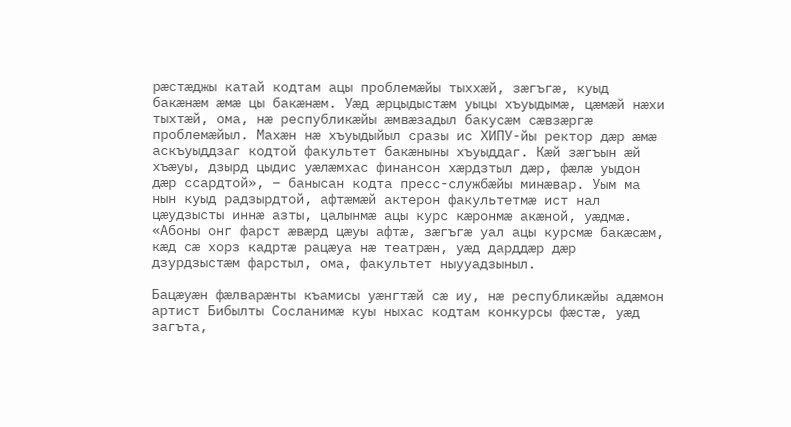рæстæджы катай кодтам ацы проблемæйы тыххæй, зæгъгæ, куыд бакæнæм æмæ цы бакæнæм. Уæд æрцыдыстæм уыцы хъуыдымæ, цæмæй нæхи тыхтæй, ома, нæ республикæйы æмвæзадыл бакусæм сæвзæргæ проблемæйыл. Махæн нæ хъуыдыйыл сразы ис ХИПУ-йы ректор дæр æмæ аскъуыддзаг кодтой факультет бакæныны хъуыддаг. Кæй зæгъын æй хъæуы, дзырд цыдис уæлæмхас финансон хæрдзтыл дæр, фæлæ уыдон дæр ссардтой», – банысан кодта пресс-службæйы минæвар. Уым ма нын куыд радзырдтой, афтæмæй актерон факультетмæ ист нал цæудзысты иннæ азты, цалынмæ ацы курс кæронмæ акæной, уæдмæ. «Абоны онг фарст æвæрд цæуы афтæ, зæгъгæ уал ацы курсмæ бакæсæм, кæд сæ хорз кадртæ рацæуа нæ театрæн, уæд дарддæр дæр дзурдзыстæм фарстыл, ома, факультет ныууадзыныл.

Бацæуæн фæлварæнты къамисы уæнгтæй сæ иу, нæ республикæйы адæмон артист Бибылты Сосланимæ куы ныхас кодтам конкурсы фæстæ, уæд загъта,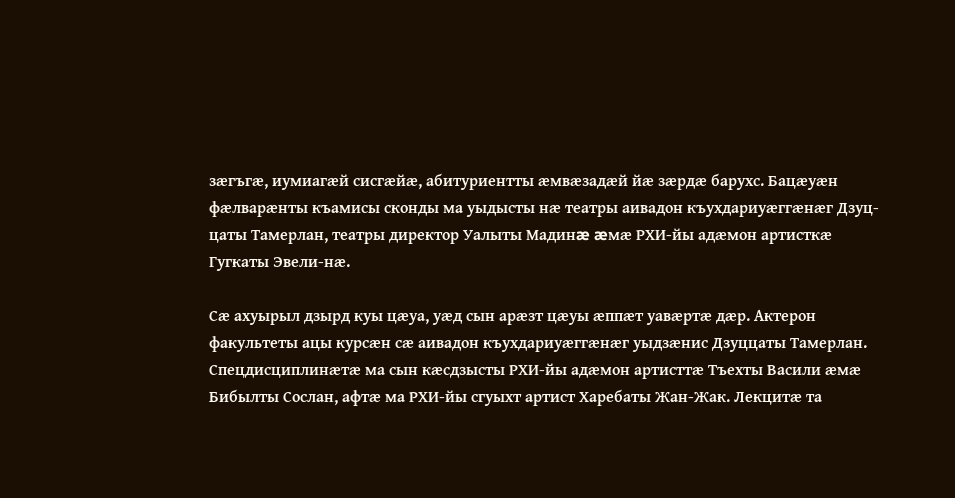зæгъгæ, иумиагæй сисгæйæ, абитуриентты æмвæзадæй йæ зæрдæ барухс. Бацæуæн фæлварæнты къамисы сконды ма уыдысты нæ театры аивадон къухдариуæггæнæг Дзуц-цаты Тамерлан, театры директор Уалыты Мадинæ æмæ РХИ-йы адæмон артисткæ Гугкаты Эвели-нæ.

Сæ ахуырыл дзырд куы цæуа, уæд сын арæзт цæуы æппæт уавæртæ дæр. Актерон факультеты ацы курсæн сæ аивадон къухдариуæггæнæг уыдзæнис Дзуццаты Тамерлан. Спецдисциплинæтæ ма сын кæсдзысты РХИ-йы адæмон артисттæ Тъехты Васили æмæ Бибылты Сослан, афтæ ма РХИ-йы сгуыхт артист Харебаты Жан-Жак. Лекцитæ та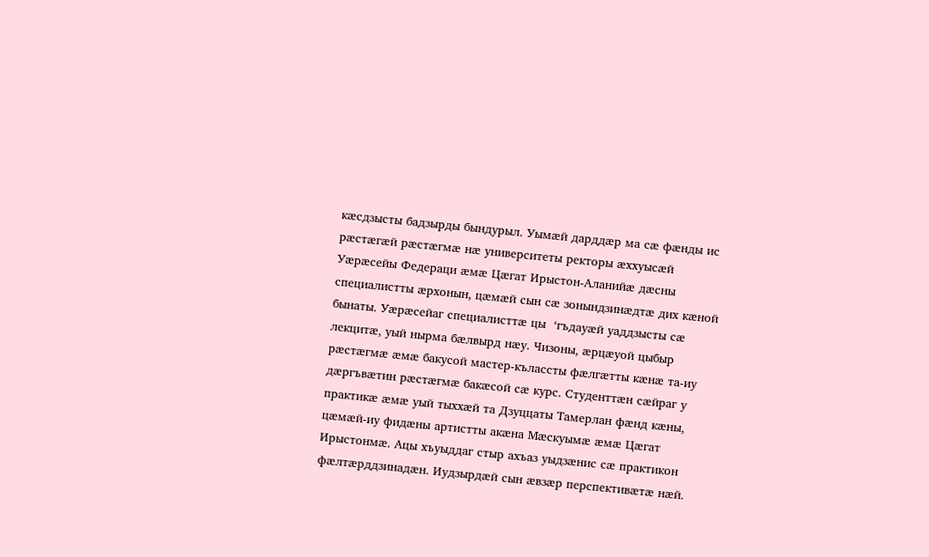кæсдзысты бадзырды бындурыл. Уымæй дарддæр ма сæ фæнды ис рæстæгæй рæстæгмæ нæ университеты ректоры æххуысæй Уæрæсейы Федераци æмæ Цæгат Ирыстон-Аланийæ дæсны специалистты æрхонын, цæмæй сын сæ зонындзинæдтæ дих кæной бынаты. Уæрæсейаг специалисттæ цы  ‘гъдауæй уаддзысты сæ лекцитæ, уый нырма бæлвырд нæу. Чизоны, æрцæуой цыбыр рæстæгмæ æмæ бакусой мастер-кълассты фæлгæтты кæнæ та-иу дæргъвæтин рæстæгмæ бакæсой сæ курс. Студенттæн сæйраг у практикæ æмæ уый тыххæй та Дзуццаты Тамерлан фæнд кæны, цæмæй-иу фидæны артистты акæна Мæскуымæ æмæ Цæгат Ирыстонмæ. Ацы хъуыддаг стыр ахъаз уыдзæнис сæ практикон фæлтæрддзинадæн. Иудзырдæй сын æвзæр перспективæтæ нæй.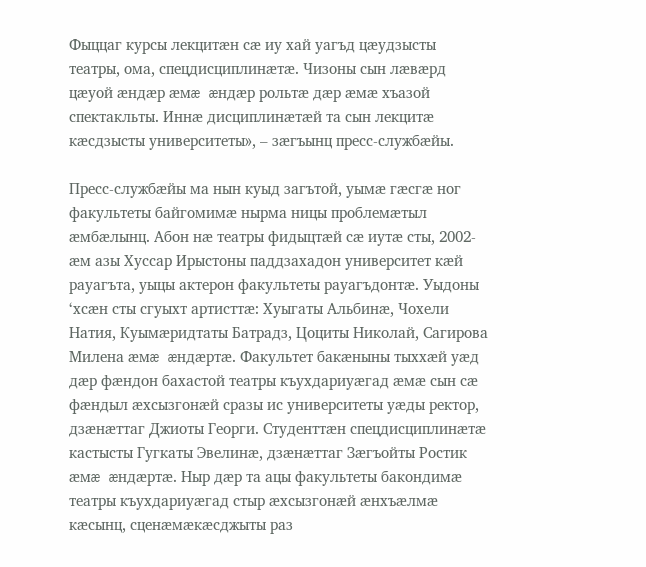Фыццаг курсы лекцитæн сæ иу хай уагъд цæудзысты театры, ома, спецдисциплинæтæ. Чизоны сын лæвæрд цæуой æндæр æмæ æндæр рольтæ дæр æмæ хъазой спектакльты. Иннæ дисциплинæтæй та сын лекцитæ кæсдзысты университеты», – зæгъынц пресс-службæйы.

Пресс-службæйы ма нын куыд загътой, уымæ гæсгæ ног факультеты байгомимæ нырма ницы проблемæтыл æмбæлынц. Абон нæ театры фидыцтæй сæ иутæ сты, 2002-æм азы Хуссар Ирыстоны паддзахадон университет кæй рауагъта, уыцы актерон факультеты рауагъдонтæ. Уыдоны ‘хсæн сты сгуыхт артисттæ: Хуыгаты Альбинæ, Чохели Натия, Куымæридтаты Батрадз, Цоциты Николай, Сагирова Милена æмæ æндæртæ. Факультет бакæныны тыххæй уæд дæр фæндон бахастой театры къухдариуæгад æмæ сын сæ фæндыл æхсызгонæй сразы ис университеты уæды ректор, дзæнæттаг Джиоты Георги. Студенттæн спецдисциплинæтæ кастысты Гугкаты Эвелинæ, дзæнæттаг Зæгъойты Ростик æмæ æндæртæ. Ныр дæр та ацы факультеты бакондимæ театры къухдариуæгад стыр æхсызгонæй æнхъæлмæ кæсынц, сценæмæкæсджыты раз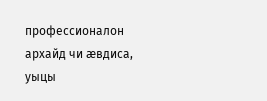профессионалон архайд чи æвдиса, уыцы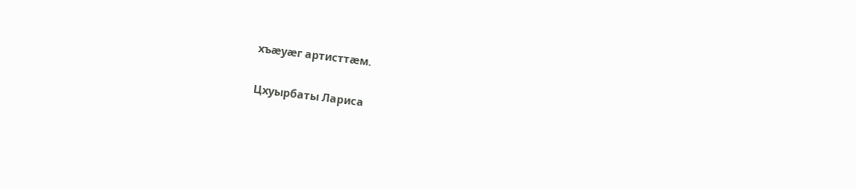хъæуæг артисттæм.

Цхуырбаты Лариса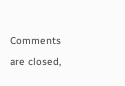Comments are closed,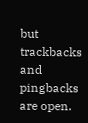but trackbacks and pingbacks are open.